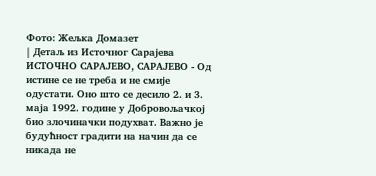Фото: Жељка Домазет
| Детаљ из Источног Сарајева
ИСТОЧНО САРАЈЕВО, САРАЈЕВО - Од истине се не треба и не смије одустати. Оно што се десило 2. и 3. маја 1992. године у Добровољачкој био злочиначки подухват. Важно је будућност градити на начин да се никада не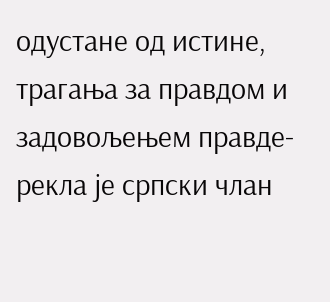одустане од истине, трагања за правдом и задовољењем правде- рекла је српски члан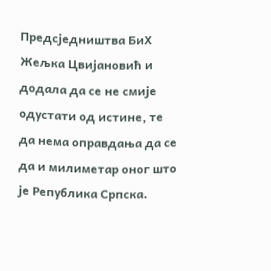Предсједништва БиХ Жељка Цвијановић и додала да се не смије одустати од истине, те да нема оправдања да се да и милиметар оног што је Република Српска.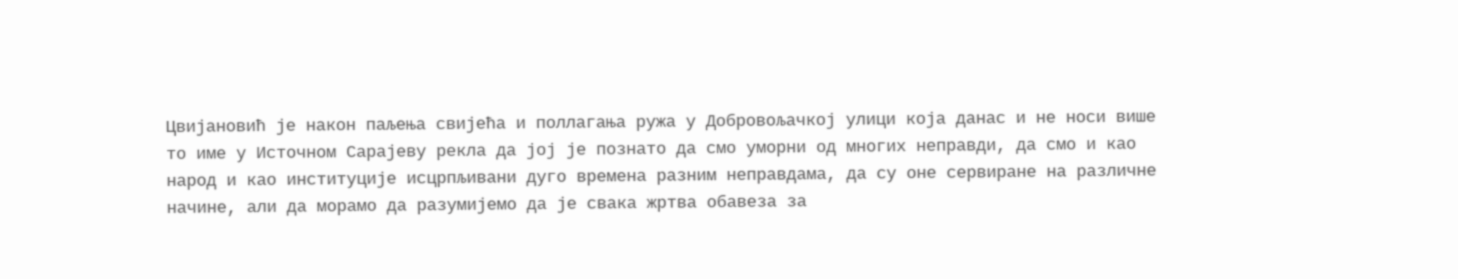Цвијановић је након паљења свијећа и поллагања ружа у Добровољачкој улици која данас и не носи више то име у Источном Сарајеву рекла да јој је познато да смо уморни од многих неправди, да смо и као народ и као институције исцрпљивани дуго времена разним неправдама, да су оне сервиране на различне начине, али да морамо да разумијемо да је свака жртва обавеза за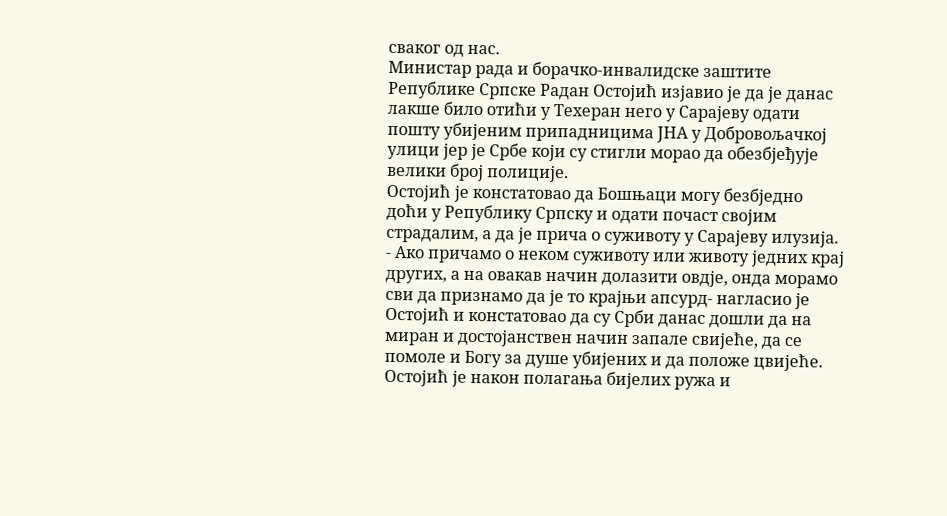сваког од нас.
Министар рада и борачко-инвалидске заштите Републике Српске Радан Остојић изјавио је да је данас лакше било отићи у Техеран него у Сарајеву одати пошту убијеним припадницима ЈНА у Добровољачкој улици јер је Србе који су стигли морао да обезбјеђује велики број полиције.
Остојић је констатовао да Бошњаци могу безбједно доћи у Републику Српску и одати почаст својим страдалим, а да је прича о суживоту у Сарајеву илузија.
- Ако причамо о неком суживоту или животу једних крај других, а на овакав начин долазити овдје, онда морамо сви да признамо да је то крајњи апсурд- нагласио је Остојић и констатовао да су Срби данас дошли да на миран и достојанствен начин запале свијеће, да се помоле и Богу за душе убијених и да положе цвијеће.
Остојић је након полагања бијелих ружа и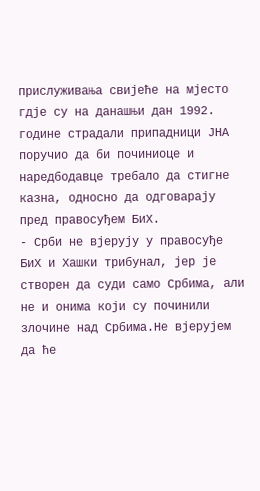прислуживања свијеће на мјесто гдје су на данашњи дан 1992. године страдали припадници ЈНА поручио да би починиоце и наредбодавце требало да стигне казна, односно да одговарају пред правосуђем БиХ.
- Срби не вјерују у правосуђе БиХ и Хашки трибунал, јер је створен да суди само Србима, али не и онима који су починили злочине над Србима.Не вјерујем да ће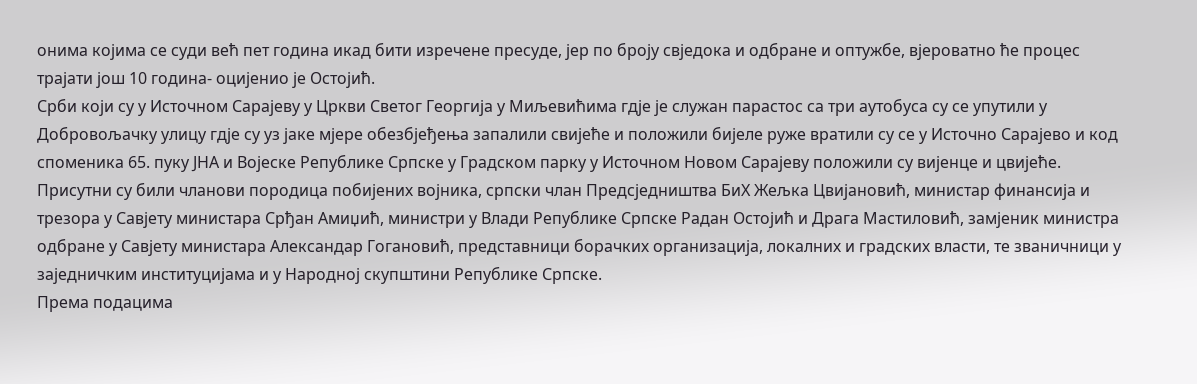онима којима се суди већ пет година икад бити изречене пресуде, јер по броју свједока и одбране и оптужбе, вјероватно ће процес трајати још 10 година- оцијенио је Остојић.
Срби који су у Источном Сарајеву у Цркви Светог Георгија у Миљевићима гдје је служан парастос са три аутобуса су се упутили у Добровољачку улицу гдје су уз јаке мјере обезбјеђења запалили свијеће и положили бијеле руже вратили су се у Источно Сарајево и код споменика 65. пуку ЈНА и Војеске Републике Српске у Градском парку у Источном Новом Сарајеву положили су вијенце и цвијеће.
Присутни су били чланови породица побијених војника, српски члан Предсједништва БиХ Жељка Цвијановић, министар финансија и трезора у Савјету министара Срђан Амиџић, министри у Влади Републике Српске Радан Остојић и Драга Мастиловић, замјеник министра одбране у Савјету министара Александар Гогановић, представници борачких организација, локалних и градских власти, те званичници у заједничким институцијама и у Народној скупштини Републике Српске.
Према подацима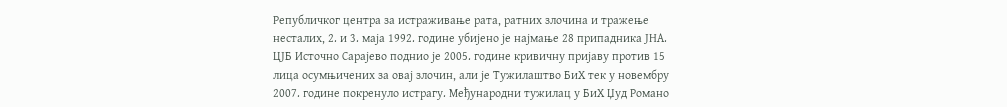Републичког центра за истраживање рата, ратних злочина и тражење несталих, 2. и 3. маја 1992. године убијено је најмање 28 припадника ЈНА.
ЦЈБ Источно Сарајево поднио је 2005. године кривичну пријаву против 15 лица осумњичених за овај злочин, али је Тужилаштво БиХ тек у новембру 2007. године покренуло истрагу. Међународни тужилац у БиХ Џуд Романо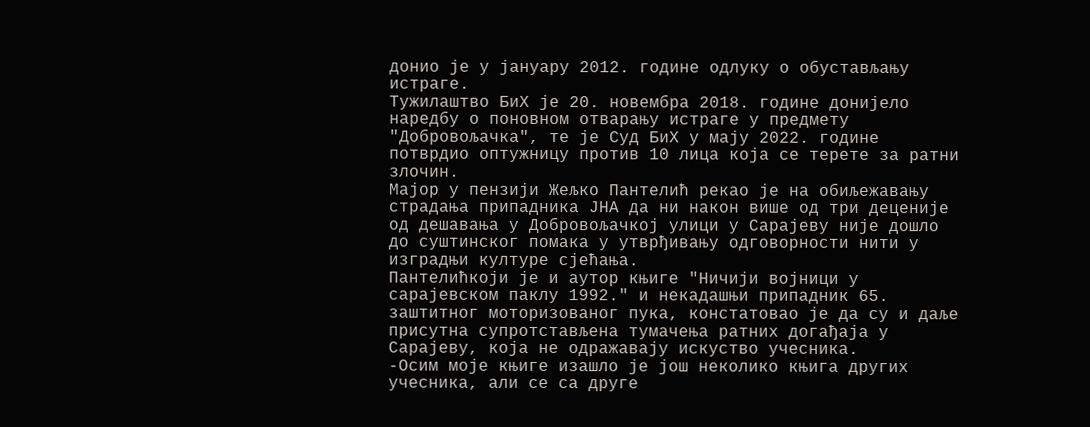донио је у јануару 2012. године одлуку о обустављању истраге.
Тужилаштво БиХ је 20. новембра 2018. године донијело наредбу о поновном отварању истраге у предмету "Добровољачка", те је Суд БиХ у мају 2022. године потврдио оптужницу против 10 лица која се терете за ратни злочин.
Mајор у пензији Жељко Пантелић рекао је на обиљежавању страдања припадника ЈНА да ни након више од три деценије од дешавања у Добровољачкој улици у Сарајеву није дошло до суштинског помака у утврђивању одговорности нити у изградњи културе сјећања.
Пантелићкоји је и аутор књиге "Ничији војници у сарајевском паклу 1992." и некадашњи припадник 65. заштитног моторизованог пука, констатовао је да су и даље присутна супротстављена тумачења ратних догађаја у Сарајеву, која не одражавају искуство учесника.
-Осим моје књиге изашло је још неколико књига других учесника, али се са друге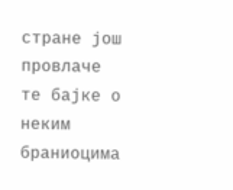стране још провлаче те бајке о неким браниоцима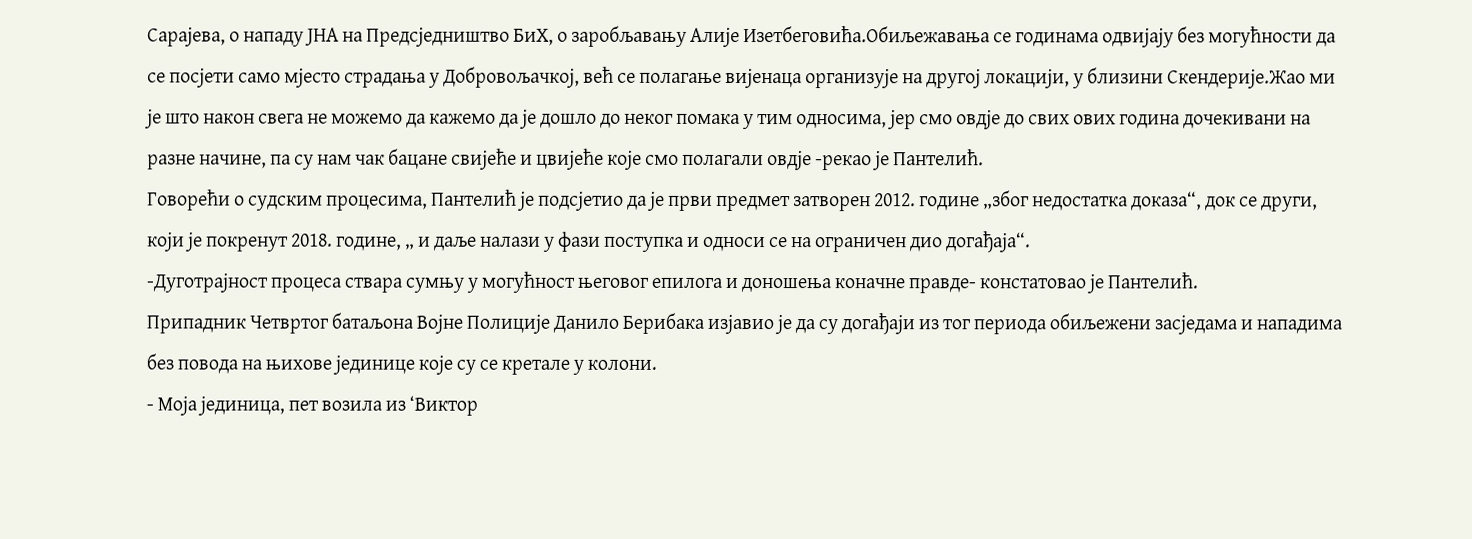Сарајева, о нападу ЈНА на Предсједништво БиХ, о заробљавању Алије Изетбеговића.Обиљежавања се годинама одвијају без могућности да се посјети само мјесто страдања у Добровољачкој, већ се полагање вијенаца организује на другој локацији, у близини Скендерије.Жао ми је што након свега не можемо да кажемо да је дошло до неког помака у тим односима, јер смо овдје до свих ових година дочекивани на разне начине, па су нам чак бацане свијеће и цвијеће које смо полагали овдје -рекао је Пантелић.
Говорећи о судским процесима, Пантелић је подсјетио да је први предмет затворен 2012. године „због недостатка доказа“, док се други, који је покренут 2018. године, „ и даље налази у фази поступка и односи се на ограничен дио догађаја“.
-Дуготрајност процеса ствара сумњу у могућност његовог епилога и доношења коначне правде- констатовао је Пантелић.
Припадник Четвртог батаљона Војне Полиције Данило Берибака изјавио је да су догађаји из тог периода обиљежени засједама и нападима без повода на њихове јединице које су се кретале у колони.
- Моја јединица, пет возила из ‘Виктор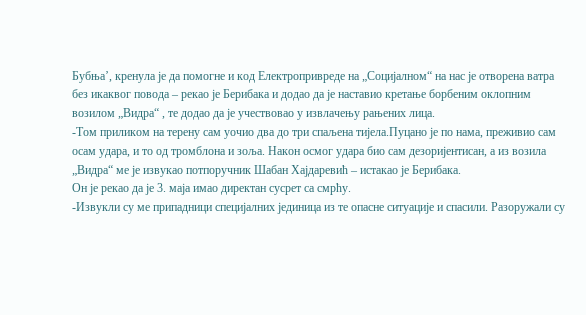Бубња’, кренула је да помогне и код Електропривреде на „Социјалном“ на нас је отворена ватра без икаквог повода – рекао је Берибака и додао да је наставио кретање борбеним оклопним возилом „Видра“ , те додао да је учествовао у извлачењу рањених лица.
-Том приликом на терену сам уочио два до три спаљена тијела.Пуцано је по нама, преживио сам осам удара, и то од тромблона и зоља. Након осмог удара био сам дезоријентисан, а из возила „Видра“ ме је извукао потпоручник Шабан Хајдаревић – истакао је Берибака.
Он је рекао да је 3. маја имао директан сусрет са смрћу.
-Извукли су ме припадници специјалних јединица из те опасне ситуације и спасили. Разоружали су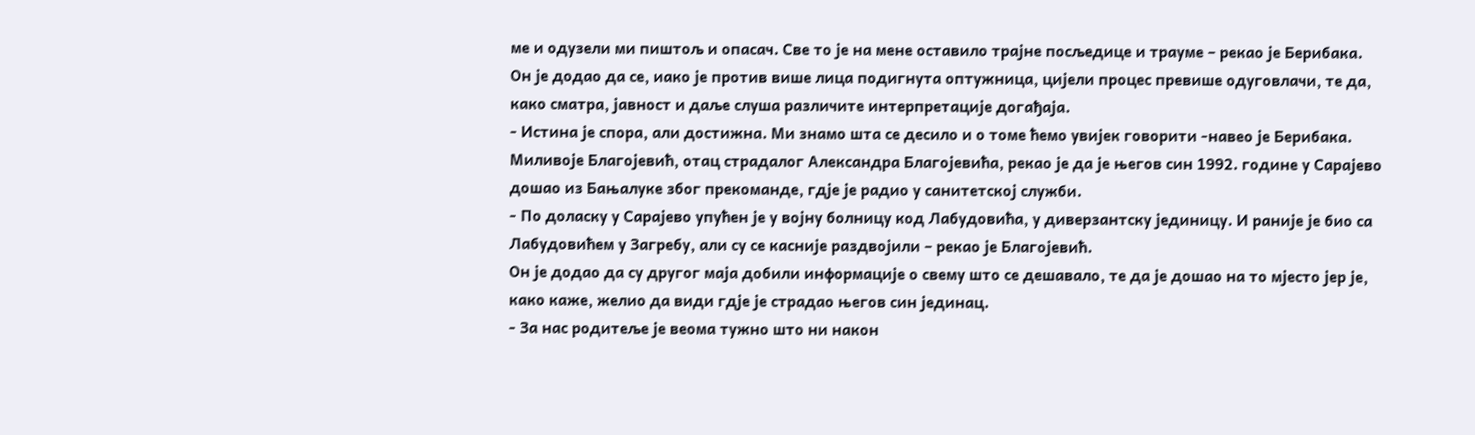ме и одузели ми пиштољ и опасач. Све то је на мене оставило трајне посљедице и трауме – рекао је Берибака.
Он је додао да се, иако је против више лица подигнута оптужница, цијели процес превише одуговлачи, те да, како сматра, јавност и даље слуша различите интерпретације догађаја.
- Истина је спора, али достижна. Ми знамо шта се десило и о томе ћемо увијек говорити -навео је Берибака.
Миливоје Благојевић, отац страдалог Александра Благојевића, рекао је да је његов син 1992. године у Сарајево дошао из Бањалуке због прекомандe, гдје је радио у санитетској служби.
- По доласку у Сарајево упућен је у војну болницу код Лабудовића, у диверзантску јединицу. И раније је био са Лабудовићем у Загребу, али су се касније раздвојили – рекао је Благојевић.
Он је додао да су другог маја добили информације о свему што се дешавало, те да је дошао на то мјесто јер је, како каже, желио да види гдје је страдао његов син јединац.
- За нас родитеље је веома тужно што ни након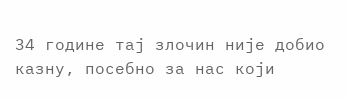34 године тај злочин није добио казну, посебно за нас који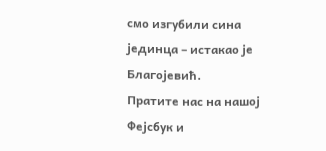смо изгубили сина јединца – истакао је Благојевић.
Пратите нас на нашој Фејсбук и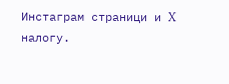Инстаграм страници и X налогу.